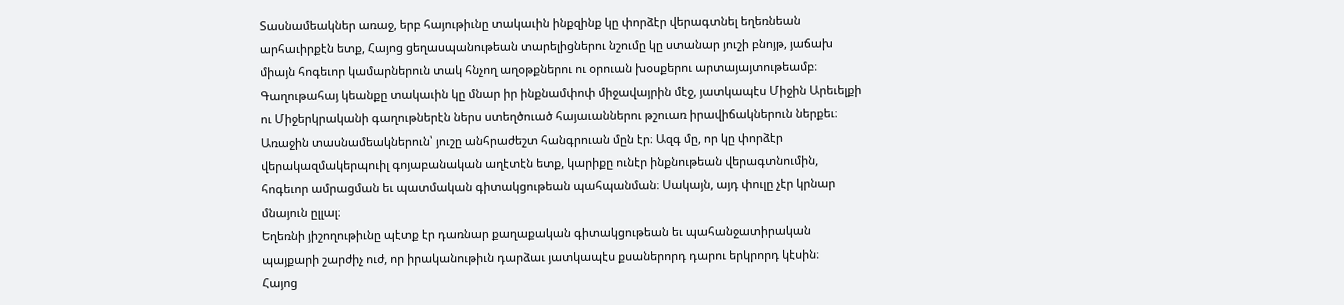Տասնամեակներ առաջ, երբ հայութիւնը տակաւին ինքզինք կը փորձէր վերագտնել եղեռնեան արհաւիրքէն ետք, Հայոց ցեղասպանութեան տարելիցներու նշումը կը ստանար յուշի բնոյթ, յաճախ միայն հոգեւոր կամարներուն տակ հնչող աղօթքներու ու օրուան խօսքերու արտայայտութեամբ։ Գաղութահայ կեանքը տակաւին կը մնար իր ինքնամփոփ միջավայրին մէջ, յատկապէս Միջին Արեւելքի ու Միջերկրականի գաղութներէն ներս ստեղծուած հայաւաններու թշուառ իրավիճակներուն ներքեւ։
Առաջին տասնամեակներուն՝ յուշը անհրաժեշտ հանգրուան մըն էր։ Ազգ մը, որ կը փորձէր վերակազմակերպուիլ գոյաբանական աղէտէն ետք, կարիքը ունէր ինքնութեան վերագտնումին, հոգեւոր ամրացման եւ պատմական գիտակցութեան պահպանման։ Սակայն, այդ փուլը չէր կրնար մնայուն ըլլալ։
Եղեռնի յիշողութիւնը պէտք էր դառնար քաղաքական գիտակցութեան եւ պահանջատիրական պայքարի շարժիչ ուժ, որ իրականութիւն դարձաւ յատկապէս քսաներորդ դարու երկրորդ կէսին։
Հայոց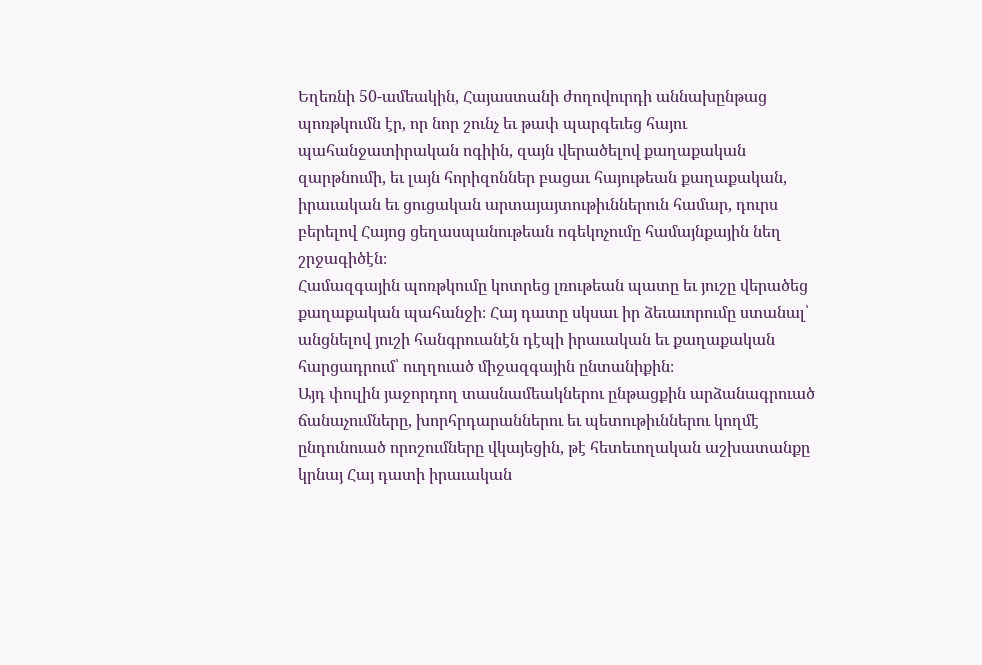Եղեռնի 50-ամեակին, Հայաստանի ժողովուրդի աննախընթաց պոռթկումն էր, որ նոր շունչ եւ թափ պարգեւեց հայու պահանջատիրական ոգիին, զայն վերածելով քաղաքական զարթնումի, եւ լայն հորիզոններ բացաւ հայութեան քաղաքական, իրաւական եւ ցուցական արտայայտութիւններուն համար, դուրս բերելով Հայոց ցեղասպանութեան ոգեկոչումը համայնքային նեղ շրջագիծէն։
Համազգային պոռթկումը կոտրեց լռութեան պատը եւ յուշը վերածեց քաղաքական պահանջի։ Հայ դատը սկսաւ իր ձեւաւորումը ստանալ՝ անցնելով յուշի հանգրուանէն դէպի իրաւական եւ քաղաքական հարցադրում՝ ուղղուած միջազգային ընտանիքին։
Այդ փուլին յաջորդող տասնամեակներու ընթացքին արձանագրուած ճանաչումները, խորհրդարաններու եւ պետութիւններու կողմէ ընդունուած որոշումները վկայեցին, թէ հետեւողական աշխատանքը կրնայ Հայ դատի իրաւական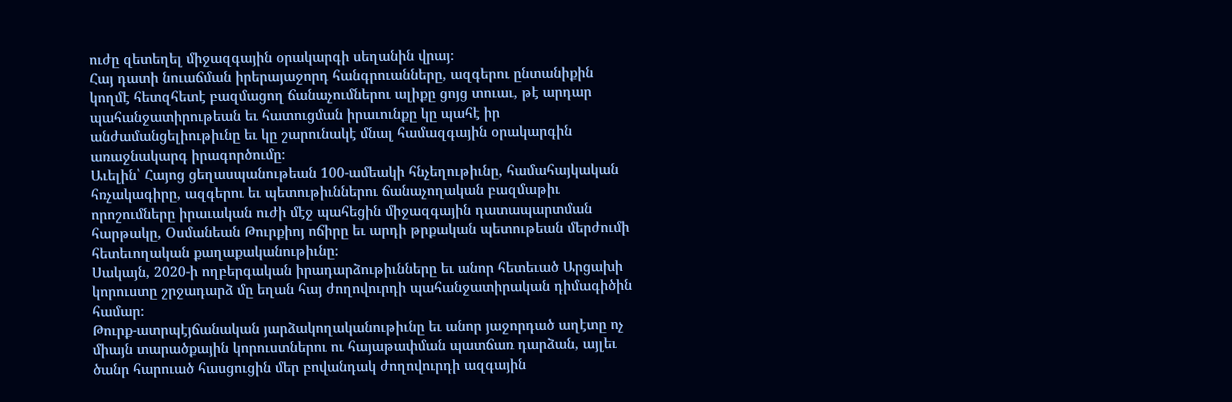ուժը զետեղել միջազգային օրակարգի սեղանին վրայ։
Հայ դատի նուաճման իրերայաջորդ հանգրուանները, ազգերու ընտանիքին կողմէ հետզհետէ բազմացող ճանաչումներու ալիքը ցոյց տուաւ, թէ արդար պահանջատիրութեան եւ հատուցման իրաւունքը կը պահէ իր անժամանցելիութիւնը եւ կը շարունակէ մնալ համազգային օրակարգին առաջնակարգ իրագործումը։
Աւելին՝ Հայոց ցեղասպանութեան 100-ամեակի հնչեղութիւնը, համահայկական հռչակագիրը, ազգերու եւ պետութիւններու ճանաչողական բազմաթիւ որոշումները իրաւական ուժի մէջ պահեցին միջազգային դատապարտման հարթակը, Օսմանեան Թուրքիոյ ոճիրը եւ արդի թրքական պետութեան մերժումի հետեւողական քաղաքականութիւնը։
Սակայն, 2020-ի ողբերգական իրադարձութիւնները եւ անոր հետեւած Արցախի կորուստը շրջադարձ մը եղան հայ ժողովուրդի պահանջատիրական դիմագիծին համար։
Թուրք-ատրպէյճանական յարձակողականութիւնը եւ անոր յաջորդած աղէտը ոչ միայն տարածքային կորուստներու ու հայաթափման պատճառ դարձան, այլեւ ծանր հարուած հասցուցին մեր բովանդակ ժողովուրդի ազգային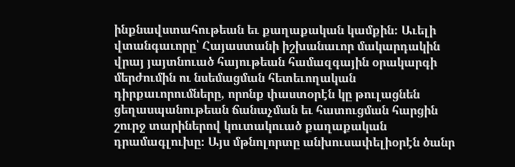ինքնավստահութեան եւ քաղաքական կամքին։ Աւելի վտանգաւորը՝ Հայաստանի իշխանաւոր մակարդակին վրայ յայտնուած հայութեան համազգային օրակարգի մերժումին ու նսեմացման հետեւողական դիրքաւորումները, որոնք փաստօրէն կը թուլացնեն ցեղասպանութեան ճանաչման եւ հատուցման հարցին շուրջ տարիներով կուտակուած քաղաքական դրամագլուխը։ Այս մթնոլորտը անխուսափելիօրէն ծանր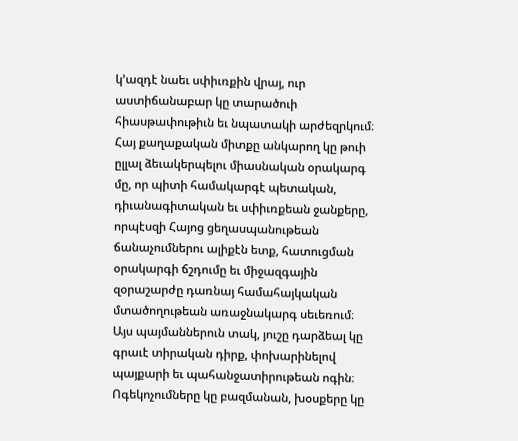կ՚ազդէ նաեւ սփիւռքին վրայ, ուր աստիճանաբար կը տարածուի հիասթափութիւն եւ նպատակի արժեզրկում։
Հայ քաղաքական միտքը անկարող կը թուի ըլլալ ձեւակերպելու միասնական օրակարգ մը, որ պիտի համակարգէ պետական, դիւանագիտական եւ սփիւռքեան ջանքերը, որպէսզի Հայոց ցեղասպանութեան ճանաչումներու ալիքէն ետք, հատուցման օրակարգի ճշդումը եւ միջազգային զօրաշարժը դառնայ համահայկական մտածողութեան առաջնակարգ սեւեռում։
Այս պայմաններուն տակ, յուշը դարձեալ կը գրաւէ տիրական դիրք, փոխարինելով պայքարի եւ պահանջատիրութեան ոգին։ Ոգեկոչումները կը բազմանան, խօսքերը կը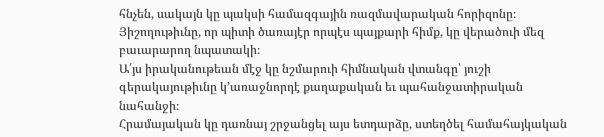հնչեն, սակայն կը պակսի համազգային ռազմավարական հորիզոնը։ Յիշողութիւնը, որ պիտի ծառայէր որպէս պայքարի հիմք, կը վերածուի մեզ բաւարարող նպատակի։
Ա՛յս իրականութեան մէջ կը նշմարուի հիմնական վտանգը՝ յուշի գերակայութիւնը կ՚առաջնորդէ քաղաքական եւ պահանջատիրական նահանջի։
Հրամայական կը դառնայ շրջանցել այս ետդարձը, ստեղծել համահայկական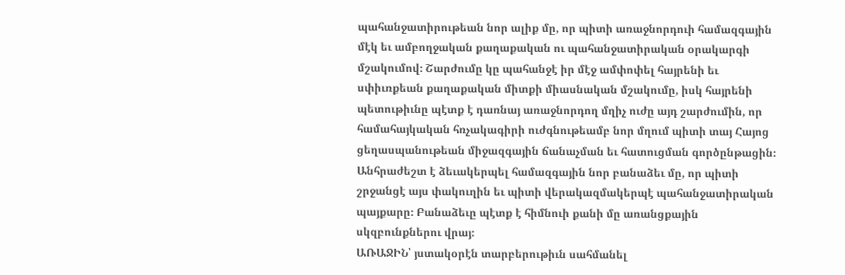պահանջատիրութեան նոր ալիք մը, որ պիտի առաջնորդուի համազգային մէկ եւ ամբողջական քաղաքական ու պահանջատիրական օրակարգի մշակումով։ Շարժումը կը պահանջէ իր մէջ ամփոփել հայրենի եւ սփիւռքեան քաղաքական միտքի միասնական մշակումը, իսկ հայրենի պետութիւնը պէտք է դառնայ առաջնորդող մղիչ ուժը այդ շարժումին, որ համահայկական հռչակագիրի ուժգնութեամբ նոր մղում պիտի տայ Հայոց ցեղասպանութեան միջազգային ճանաչման եւ հատուցման գործընթացին։
Անհրաժեշտ է ձեւակերպել համազգային նոր բանաձեւ մը, որ պիտի շրջանցէ այս փակուղին եւ պիտի վերակազմակերպէ պահանջատիրական պայքարը։ Բանաձեւը պէտք է հիմնուի քանի մը առանցքային սկզբունքներու վրայ։
ԱՌԱՋԻՆ՝ յստակօրէն տարբերութիւն սահմանել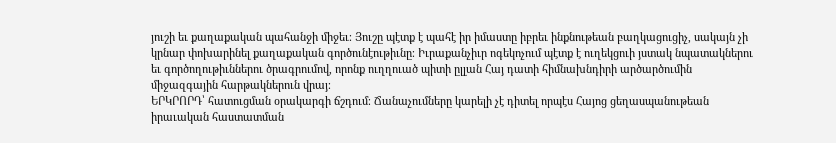յուշի եւ քաղաքական պահանջի միջեւ։ Յուշը պէտք է պահէ իր իմաստը իբրեւ ինքնութեան բաղկացուցիչ, սակայն չի կրնար փոխարինել քաղաքական գործունէութիւնը։ Իւրաքանչիւր ոգեկոչում պէտք է ուղեկցուի յստակ նպատակներու եւ գործողութիւններու ծրագրումով, որոնք ուղղուած պիտի ըլլան Հայ դատի հիմնախնդիրի արծարծումին միջազգային հարթակներուն վրայ։
ԵՐԿՐՈՐԴ՝ հատուցման օրակարգի ճշդում։ Ճանաչումները կարելի չէ դիտել որպէս Հայոց ցեղասպանութեան իրաւական հաստատման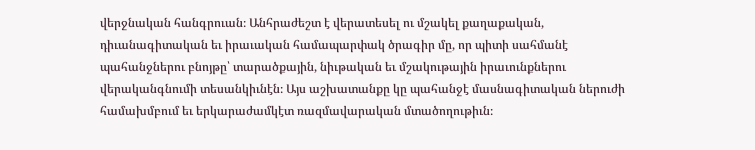վերջնական հանգրուան։ Անհրաժեշտ է վերատեսել ու մշակել քաղաքական, դիւանագիտական եւ իրաւական համապարփակ ծրագիր մը, որ պիտի սահմանէ պահանջներու բնոյթը՝ տարածքային, նիւթական եւ մշակութային իրաւունքներու վերականգնումի տեսանկիւնէն։ Այս աշխատանքը կը պահանջէ մասնագիտական ներուժի համախմբում եւ երկարաժամկէտ ռազմավարական մտածողութիւն։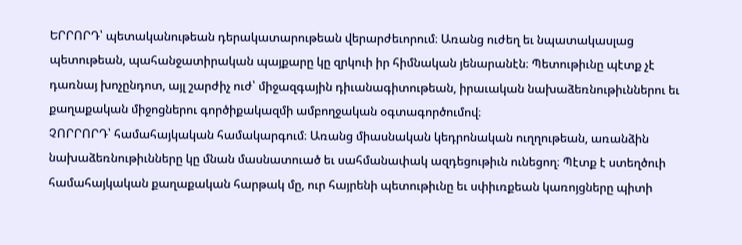ԵՐՐՈՐԴ՝ պետականութեան դերակատարութեան վերարժեւորում։ Առանց ուժեղ եւ նպատակասլաց պետութեան, պահանջատիրական պայքարը կը զրկուի իր հիմնական յենարանէն։ Պետութիւնը պէտք չէ դառնայ խոչընդոտ, այլ շարժիչ ուժ՝ միջազգային դիւանագիտութեան, իրաւական նախաձեռնութիւններու եւ քաղաքական միջոցներու գործիքակազմի ամբողջական օգտագործումով։
ՉՈՐՐՈՐԴ՝ համահայկական համակարգում։ Առանց միասնական կեդրոնական ուղղութեան, առանձին նախաձեռնութիւնները կը մնան մասնատուած եւ սահմանափակ ազդեցութիւն ունեցող։ Պէտք է ստեղծուի համահայկական քաղաքական հարթակ մը, ուր հայրենի պետութիւնը եւ սփիւռքեան կառոյցները պիտի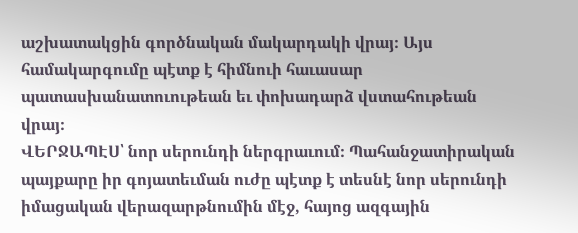աշխատակցին գործնական մակարդակի վրայ։ Այս համակարգումը պէտք է հիմնուի հաւասար պատասխանատուութեան եւ փոխադարձ վստահութեան վրայ։
ՎԵՐՋԱՊԷՍ՝ նոր սերունդի ներգրաւում։ Պահանջատիրական պայքարը իր գոյատեւման ուժը պէտք է տեսնէ նոր սերունդի իմացական վերազարթնումին մէջ, հայոց ազգային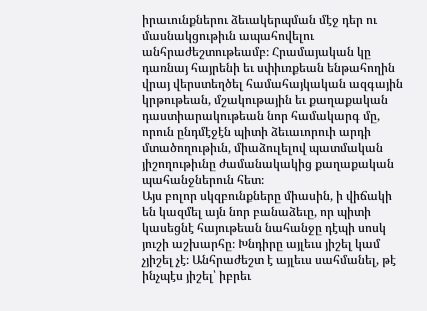իրաւունքներու ձեւակերպման մէջ դեր ու մասնակցութիւն ապահովելու անհրաժեշտութեամբ։ Հրամայական կը դառնայ հայրենի եւ սփիւռքեան ենթահողին վրայ վերստեղծել համահայկական ազգային կրթութեան, մշակութային եւ քաղաքական դաստիարակութեան նոր համակարգ մը, որուն ընդմէջէն պիտի ձեւաւորուի արդի մտածողութիւն, միաձուլելով պատմական յիշողութիւնը ժամանակակից քաղաքական պահանջներուն հետ։
Այս բոլոր սկզբունքները միասին, ի վիճակի են կազմել այն նոր բանաձեւը, որ պիտի կասեցնէ հայութեան նահանջը դէպի սոսկ յուշի աշխարհը։ Խնդիրը այլեւս յիշել կամ չյիշել չէ։ Անհրաժեշտ է այլեւս սահմանել, թէ ինչպէս յիշել՝ իբրեւ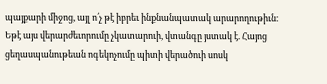պայքարի միջոց, այլ ո՛չ թէ իբրեւ ինքնանպատակ արարողութիւն։
Եթէ այս վերարժեւորումը չկատարուի, վտանգը յստակ է. Հայոց ցեղասպանութեան ոգեկոչումը պիտի վերածուի սոսկ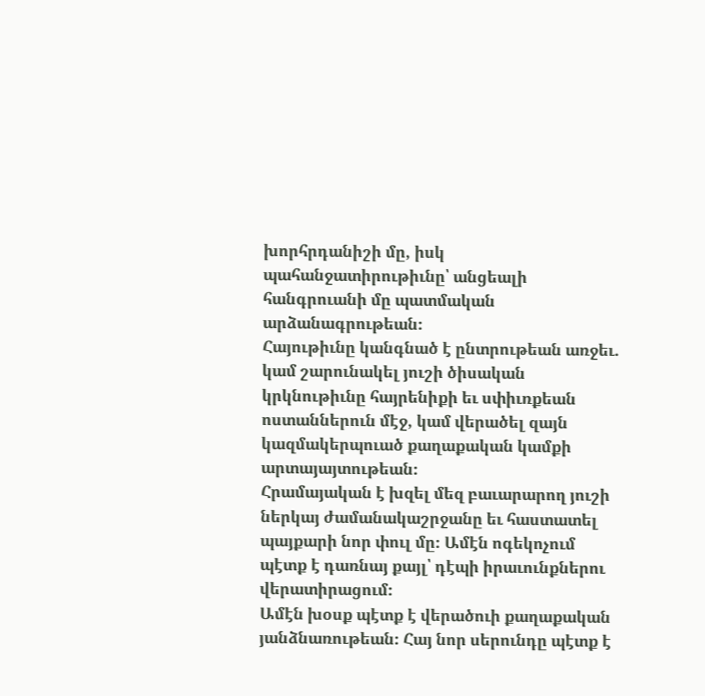խորհրդանիշի մը, իսկ պահանջատիրութիւնը՝ անցեալի հանգրուանի մը պատմական արձանագրութեան։
Հայութիւնը կանգնած է ընտրութեան առջեւ. կամ շարունակել յուշի ծիսական կրկնութիւնը հայրենիքի եւ սփիւռքեան ոստաններուն մէջ, կամ վերածել զայն կազմակերպուած քաղաքական կամքի արտայայտութեան։
Հրամայական է խզել մեզ բաւարարող յուշի ներկայ ժամանակաշրջանը եւ հաստատել պայքարի նոր փուլ մը։ Ամէն ոգեկոչում պէտք է դառնայ քայլ՝ դէպի իրաւունքներու վերատիրացում։
Ամէն խօսք պէտք է վերածուի քաղաքական յանձնառութեան։ Հայ նոր սերունդը պէտք է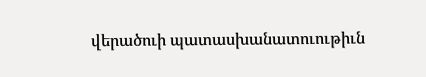վերածուի պատասխանատուութիւն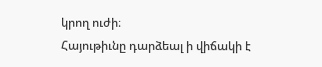կրող ուժի։
Հայութիւնը դարձեալ ի վիճակի է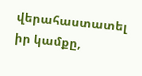վերահաստատել իր կամքը,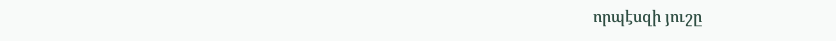որպէսզի յուշը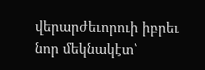վերարժեւորուի իբրեւ նոր մեկնակէտ՝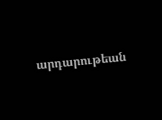արդարութեան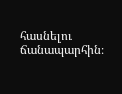հասնելու ճանապարհին։